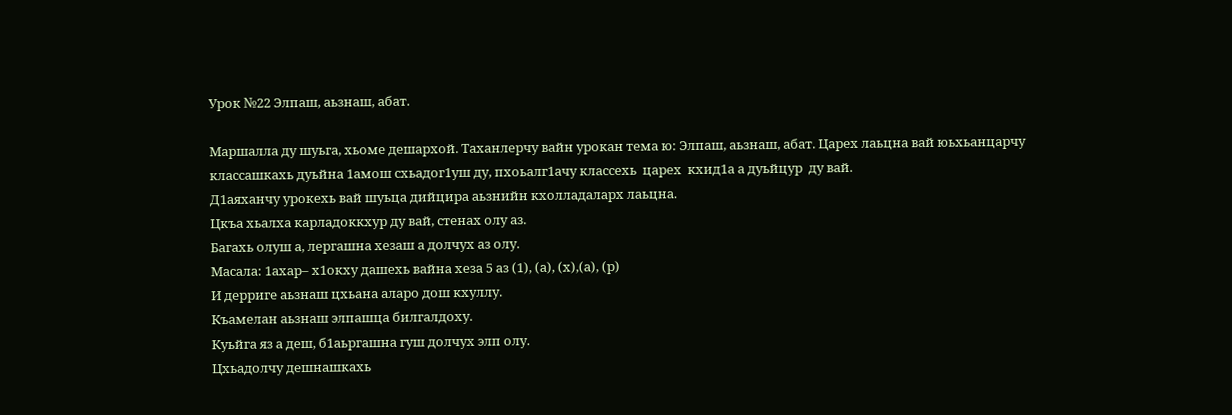Урок №22 Элпаш, аьзнаш, абат.

Маршалла ду шуьга, хьоме дешархой. Таханлерчу вайн урокан тема ю: Элпаш, аьзнаш, абат. Царех лаьцна вай юьхьанцарчу классашкахь дуьйна 1амош схьадог1уш ду, пхоьалг1ачу классехь  царех  кхид1а а дуьйцур  ду вай.
Д1аяханчу урокехь вай шуьца дийцира аьзнийн кхолладаларх лаьцна.
Цкъа хьалха карладоккхур ду вай, стенах олу аз.
Багахь олуш а, лергашна хезаш а долчух аз олу.
Масала: 1ахар– х1окху дашехь вайна хеза 5 аз (1), (а), (х),(а), (р)
И дерриге аьзнаш цхьана аларо дош кхуллу.
Къамелан аьзнаш элпашца билгалдоху.
Куьйга яз а деш, б1аьргашна гуш долчух элп олу.
Цхьадолчу дешнашкахь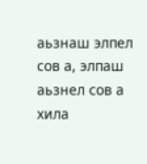аьзнаш элпел сов а, элпаш аьзнел сов а хила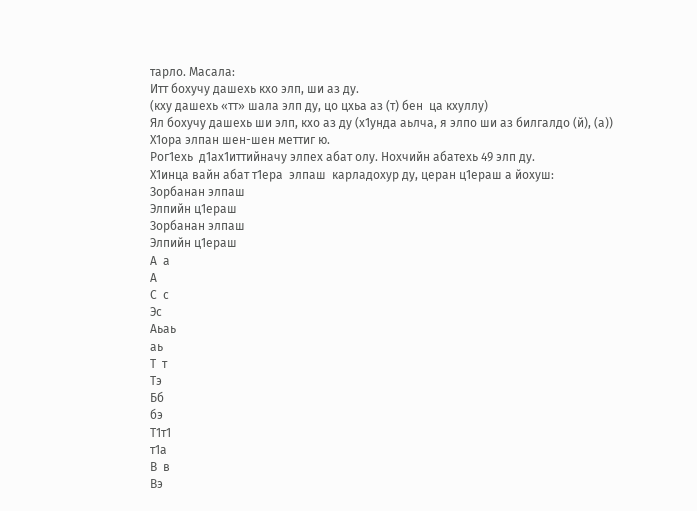тарло. Масала:
Итт бохучу дашехь кхо элп, ши аз ду.
(кху дашехь «тт» шала элп ду, цо цхьа аз (т) бен  ца кхуллу)
Ял бохучу дашехь ши элп, кхо аз ду (х1унда аьлча, я элпо ши аз билгалдо (й), (а))
Х1ора элпан шен-шен меттиг ю.
Рог1ехь  д1ах1иттийначу элпех абат олу. Нохчийн абатехь 49 элп ду.
Х1инца вайн абат т1ера  элпаш  карладохур ду, церан ц1ераш а йохуш:
Зорбанан элпаш
Элпийн ц1ераш
Зорбанан элпаш
Элпийн ц1ераш
А  а
А
С  с
Эс
Аьаь
аь
Т  т
Тэ
Бб
бэ
Т1т1
т1а
В  в
Вэ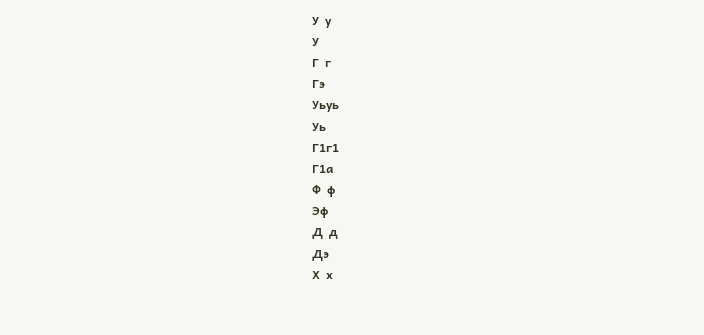У  у
У
Г  г
Гэ
Уьуь
Уь
Г1г1
Г1а
Ф  ф
Эф
Д  д
Дэ
Х  х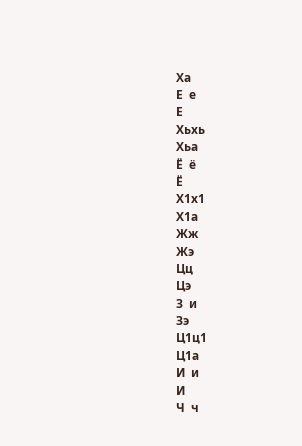Ха
Е  е
Е
Хьхь
Хьа
Ё  ё
Ё
Х1х1
Х1а
Жж
Жэ
Цц
Цэ
З  и
Зэ
Ц1ц1
Ц1а
И  и
И
Ч  ч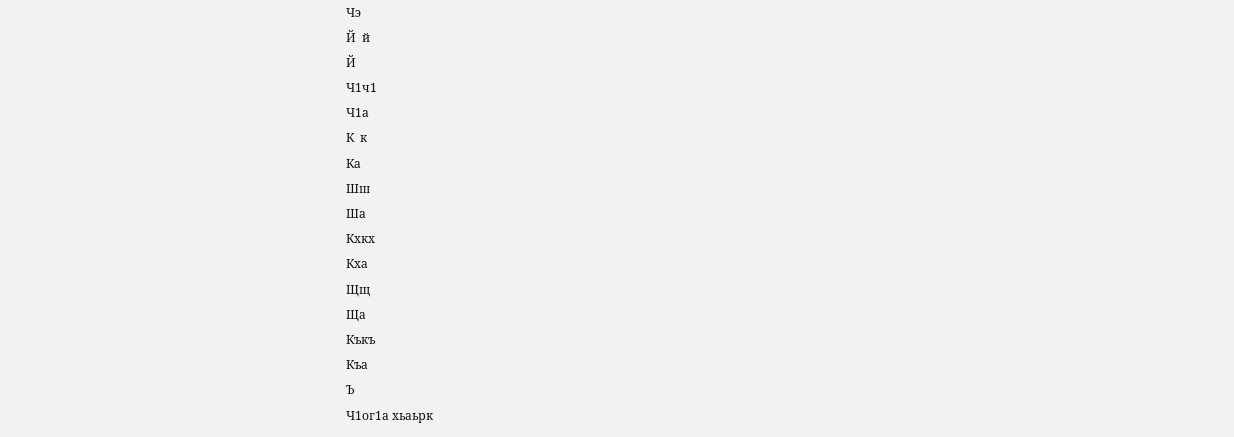Чэ
Й  й
Й
Ч1ч1
Ч1а
К  к
Ка
Шш
Ша
Кхкх
Кха
Щщ
Ща
Къкъ
Къа
Ъ
Ч1ог1а хьаьрк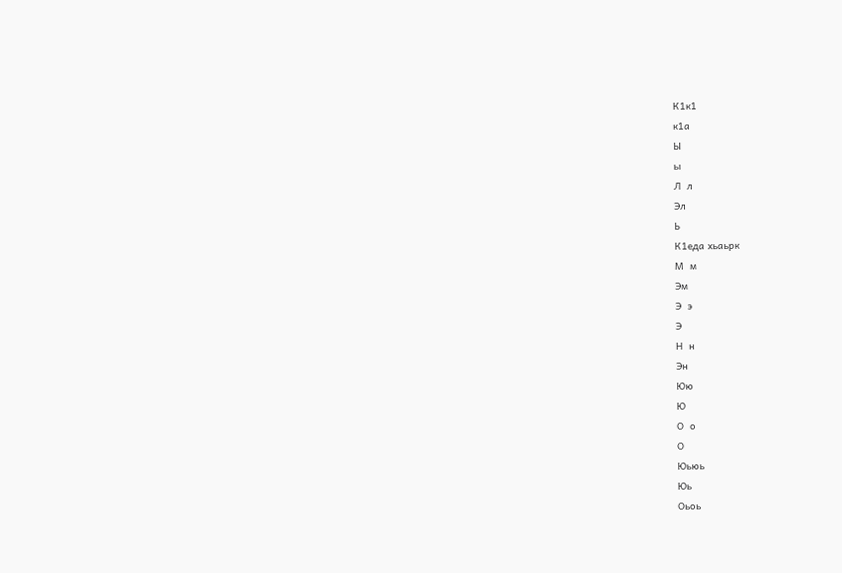К1к1
к1а
Ы
ы
Л  л
Эл
Ь
К1еда хьаьрк
М  м
Эм
Э  э
Э
Н  н
Эн
Юю
Ю
О  о
О
Юьюь
Юь
Оьоь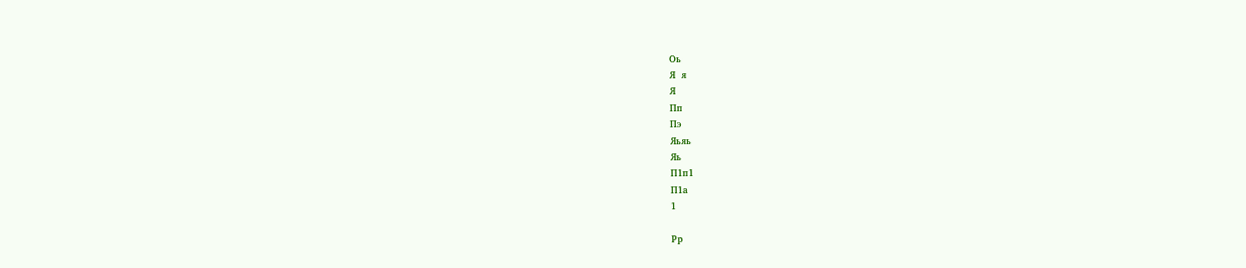Оь
Я  я
Я
Пп
Пэ
Яьяь
Яь
П1п1
П1а
1

Рр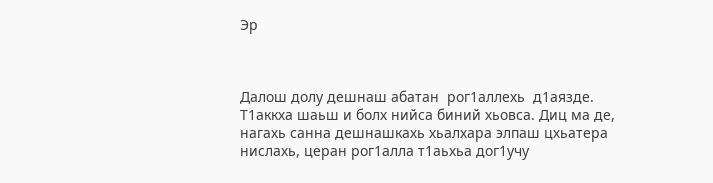Эр



Далош долу дешнаш абатан  рог1аллехь  д1аязде. Т1аккха шаьш и болх нийса биний хьовса. Диц ма де, нагахь санна дешнашкахь хьалхара элпаш цхьатера нислахь, церан рог1алла т1аьхьа дог1учу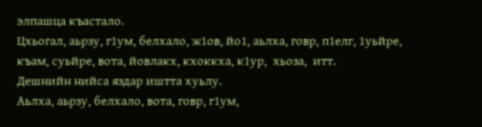элпашца къастало.
Цхьогал, аьрзу, г1ум, белхало, ж1ов, йо1, аьлха, говр, п1елг, 1уьйре, къам, суьйре, вота, йовлакх, кхоккха, к1ур,  хьоза,  итт.
Дешнийн нийса яздар иштта хуьлу.
Аьлха, аьрзу, белхало, вота, говр, г1ум,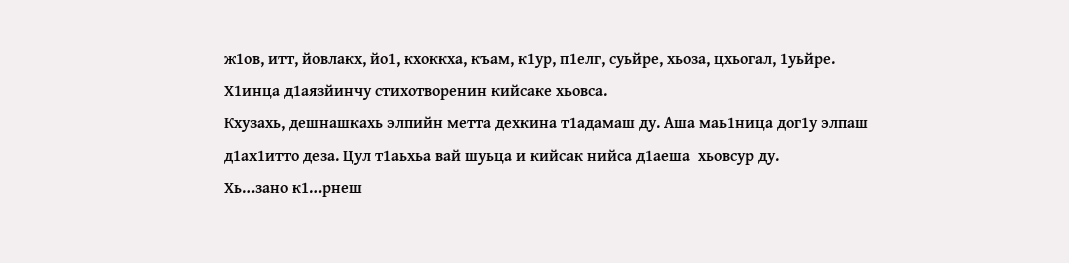ж1ов, итт, йовлакх, йо1, кхоккха, къам, к1ур, п1елг, суьйре, хьоза, цхьогал, 1уьйре.
Х1инца д1аязйинчу стихотворенин кийсаке хьовса.
Кхузахь, дешнашкахь элпийн метта дехкина т1адамаш ду. Аша маь1ница дог1у элпаш  д1ах1итто деза. Цул т1аьхьа вай шуьца и кийсак нийса д1аеша  хьовсур ду.
Хь…зано к1…рнеш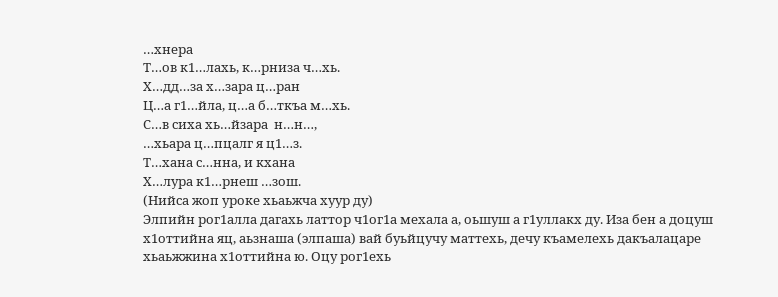…хнера
Т…ов к1…лахь, к…рниза ч…хь.
Х…дд…за х…зара ц…ран
Ц…а г1…йла, ц…а б…ткъа м…хь.
С…в сиха хь…йзара  н…н…,
…хьара ц…пцалг я ц1…з.
Т…хана с…нна, и кхана
Х…лура к1…рнеш …зош.
(Нийса жоп уроке хьаьжча хуур ду)
Элпийн рог1алла дагахь латтор ч1ог1а мехала а, оьшуш а г1уллакх ду. Иза бен а доцуш х1оттийна яц, аьзнаша (элпаша) вай буьйцучу маттехь, дечу къамелехь дакъалацаре хьаьжжина х1оттийна ю. Оцу рог1ехь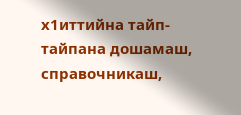х1иттийна тайп-тайпана дошамаш, справочникаш,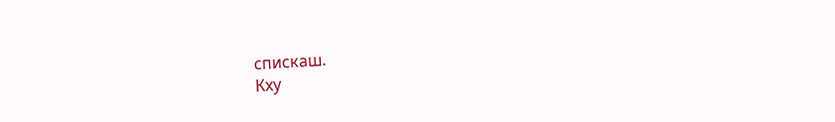спискаш.
Кху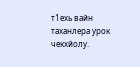т1ехь вайн таханлера урок чекхйолу.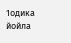1одика йойла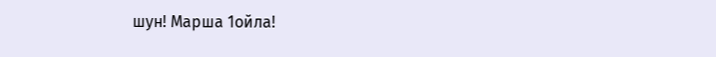шун! Марша 1ойла!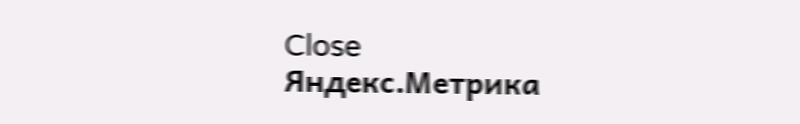Close
Яндекс.Метрика